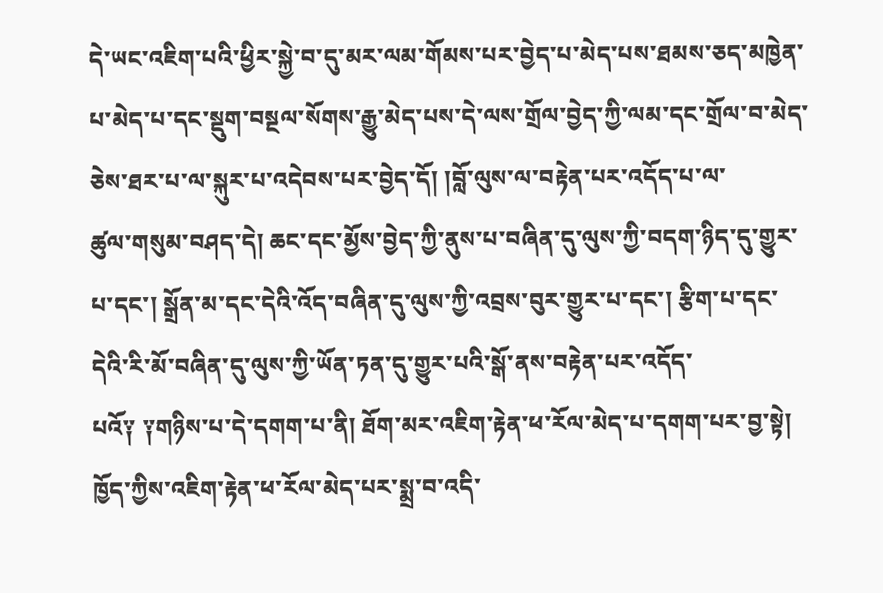དེ་ཡང་འཇིག་པའི་ཕྱིར་སྐྱེ་བ་དུ་མར་ལམ་གོམས་པར་བྱེད་པ་མེད་པས་ཐམས་ཅད་མཁྱེན་པ་མེད་པ་དང་སྡུག་བསྔལ་སོགས་རྒྱུ་མེད་པས་དེ་ལས་གྲོལ་བྱེད་ཀྱི་ལམ་དང་གྲོལ་བ་མེད་ཅེས་ཐར་པ་ལ་སྐུར་པ་འདེབས་པར་བྱེད་དོ། །བློ་ལུས་ལ་བརྟེན་པར་འདོད་པ་ལ་
ཚུལ་གསུམ་བཤད་དེ། ཆང་དང་མྱོས་བྱེད་ཀྱི་ནུས་པ་བཞིན་དུ་ལུས་ཀྱི་བདག་ཉིད་དུ་གྱུར་པ་དང་། སྒྲོན་མ་དང་དེའི་འོད་བཞིན་དུ་ལུས་ཀྱི་འབྲས་བུར་གྱུར་པ་དང་། རྩིག་པ་དང་དེའི་རི་མོ་བཞིན་དུ་ལུས་ཀྱི་ཡོན་ཏན་དུ་གྱུར་པའི་སྒོ་ནས་བརྟེན་པར་འདོད་
པའོ༑ ༑གཉིས་པ་དེ་དགག་པ་ནི། ཐོག་མར་འཇིག་རྟེན་ཕ་རོལ་མེད་པ་དགག་པར་བྱ་སྟེ། ཁྱོད་ཀྱིས་འཇིག་རྟེན་ཕ་རོལ་མེད་པར་སྨྲ་བ་འདི་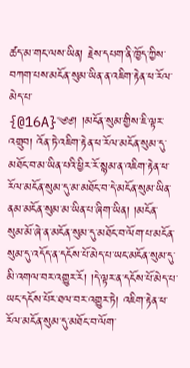ཚད་མ་གང་ལས་ཡིན། རྗེས་དཔག་ནི་ཁྱོད་ཀྱིས་བཀག་པས་མངོན་སུམ་ཡིན་ན་འཇིག་རྟེན་ཕ་རོལ་མེད་པ་
{@16A}༄༅། །མངོན་སུམ་གྱིས་ཇི་ལྟར་འགྲུབ། འོན་ཏེ་འཇིག་རྟེན་ཕ་རོལ་མངོན་སུམ་དུ་མཐོང་བ་མ་ཡིན་པའི་ཕྱིར་རོ་སྙམ་ན་འཇིག་རྟེན་ཕ་རོལ་མངོན་སུམ་དུ་མ་མཐོང་བ་དེ་མངོན་སུམ་ཡིན་ནམ་མངོན་སུམ་མ་ཡིན་པ་ཞིག་ཡིན། །མངོན་
སུམ་མོ་ཞེ་ན་མངོན་སུམ་དུ་མཐོང་བ་ལོག་པ་མངོན་སུམ་དུ་འདོད་ན་དངོས་པོ་མེད་པ་ཡང་མངོན་སུམ་དུ་མི་འགལ་བར་འགྱུར་རོ། །དེ་ལྟར་ན་དངོས་པོ་མེད་པ་ཡང་དངོས་པོར་ཐལ་བར་འགྱུར་ཏེ། འཇིག་རྟེན་ཕ་རོལ་མངོན་སུམ་དུ་མཐོང་བ་ལོག་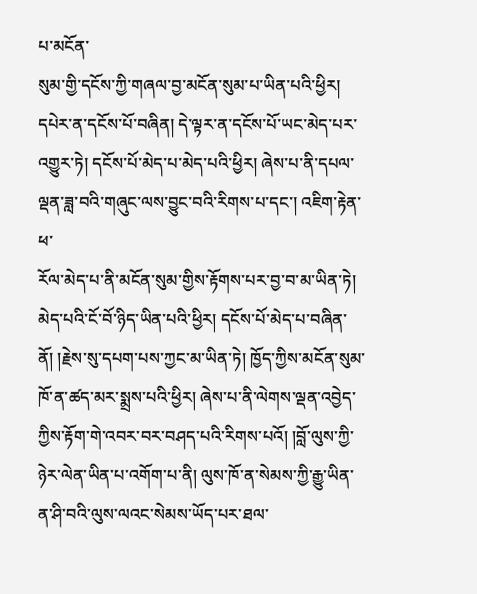པ་མངོན་
སུམ་གྱི་དངོས་ཀྱི་གཞལ་བྱ་མངོན་སུམ་པ་ཡིན་པའི་ཕྱིར། དཔེར་ན་དངོས་པོ་བཞིན། དེ་ལྟར་ན་དངོས་པོ་ཡང་མེད་པར་འགྱུར་ཏེ། དངོས་པོ་མེད་པ་མེད་པའི་ཕྱིར། ཞེས་པ་ནི་དཔལ་ལྡན་ཟླ་བའི་གཞུང་ལས་བྱུང་བའི་རིགས་པ་དང་། འཇིག་རྟེན་ཕ་
རོལ་མེད་པ་ནི་མངོན་སུམ་གྱིས་རྟོགས་པར་བྱ་བ་མ་ཡིན་ཏེ། མེད་པའི་ངོ་བོ་ཉིད་ཡིན་པའི་ཕྱིར། དངོས་པོ་མེད་པ་བཞིན་ནོ། །རྗེས་སུ་དཔག་པས་ཀྱང་མ་ཡིན་ཏེ། ཁྱོད་ཀྱིས་མངོན་སུམ་ཁོ་ན་ཚད་མར་སྨྲས་པའི་ཕྱིར། ཞེས་པ་ནི་ལེགས་ལྡན་འབྱེད་
ཀྱིས་རྟོག་གེ་འབར་བར་བཤད་པའི་རིགས་པའོ། །བློ་ལུས་ཀྱི་ཉེར་ལེན་ཡིན་པ་འགོག་པ་ནི། ལུས་ཁོ་ན་སེམས་ཀྱི་རྒྱུ་ཡིན་ན་ཤི་བའི་ལུས་ལའང་སེམས་ཡོད་པར་ཐལ་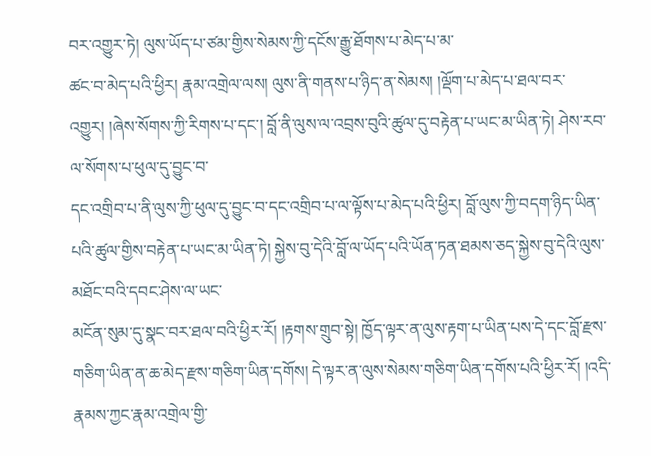བར་འགྱུར་ཏེ། ལུས་ཡོད་པ་ཙམ་གྱིས་སེམས་ཀྱི་དངོས་རྒྱུ་ཐོགས་པ་མེད་པ་མ་
ཚང་བ་མེད་པའི་ཕྱིར། རྣམ་འགྲེལ་ལས། ལུས་ནི་གནས་པ་ཉིད་ན་སེམས། །ལྡོག་པ་མེད་པ་ཐལ་བར་འགྱུར། །ཞེས་སོགས་ཀྱི་རིགས་པ་དང་། བློ་ནི་ལུས་ལ་འབྲས་བུའི་ཚུལ་དུ་བརྟེན་པ་ཡང་མ་ཡིན་ཏེ། ཤེས་རབ་ལ་སོགས་པ་ཕུལ་དུ་བྱུང་བ་
དང་འགྲིབ་པ་ནི་ལུས་ཀྱི་ཕུལ་དུ་བྱུང་བ་དང་འགྲིབ་པ་ལ་ལྟོས་པ་མེད་པའི་ཕྱིར། བློ་ལུས་ཀྱི་བདག་ཉིད་ཡིན་པའི་ཚུལ་གྱིས་བརྟེན་པ་ཡང་མ་ཡིན་ཏེ། སྐྱེས་བུ་དེའི་བློ་ལ་ཡོད་པའི་ཡོན་ཏན་ཐམས་ཅད་སྐྱེས་བུ་དེའི་ལུས་མཐོང་བའི་དབང་ཤེས་ལ་ཡང་
མངོན་སུམ་དུ་སྣང་བར་ཐལ་བའི་ཕྱིར་རོ། །རྟགས་གྲུབ་སྟེ། ཁྱོད་ལྟར་ན་ལུས་རྟག་པ་ཡིན་པས་དེ་དང་བློ་རྫས་གཅིག་ཡིན་ན་ཆ་མེད་རྫས་གཅིག་ཡིན་དགོས། དེ་ལྟར་ན་ལུས་སེམས་གཅིག་ཡིན་དགོས་པའི་ཕྱིར་རོ། །འདི་རྣམས་ཀྱང་རྣམ་འགྲེལ་གྱི་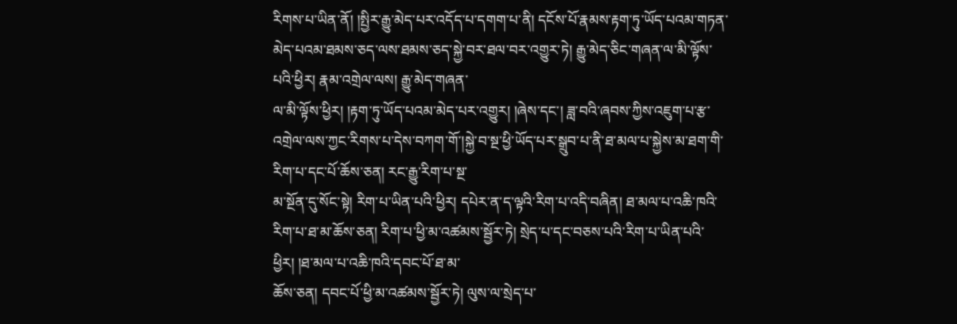རིགས་པ་ཡིན་ནོ། །སྤྱིར་རྒྱུ་མེད་པར་འདོད་པ་དགག་པ་ནི། དངོས་པོ་རྣམས་རྟག་ཏུ་ཡོད་པའམ་གཏན་མེད་པའམ་ཐམས་ཅད་ལས་ཐམས་ཅད་སྐྱེ་བར་ཐལ་བར་འགྱུར་ཏེ། རྒྱུ་མེད་ཅིང་གཞན་ལ་མི་ལྟོས་པའི་ཕྱིར། རྣམ་འགྲེལ་ལས། རྒྱུ་མེད་གཞན་
ལ་མི་ལྟོས་ཕྱིར། །རྟག་ཏུ་ཡོད་པའམ་མེད་པར་འགྱུར། །ཞེས་དང་། ཟླ་བའི་ཞབས་ཀྱིས་འཇུག་པ་རྩ་འགྲེལ་ལས་ཀྱང་རིགས་པ་དེས་བཀག་གོ་།སྐྱེ་བ་སྔ་ཕྱི་ཡོད་པར་སྒྲུབ་པ་ནི་ཐ་མལ་པ་སྐྱེས་མ་ཐག་གི་རིག་པ་དང་པོ་ཆོས་ཅན། རང་རྒྱུ་རིག་པ་སྔ་
མ་སྔོན་དུ་སོང་སྟེ། རིག་པ་ཡིན་པའི་ཕྱིར། དཔེར་ན་ད་ལྟའི་རིག་པ་འདི་བཞིན། ཐ་མལ་པ་འཆི་ཁའི་རིག་པ་ཐ་མ་ཆོས་ཅན། རིག་པ་ཕྱི་མ་འཚམས་སྦྱོར་ཏེ། སྲེད་པ་དང་བཅས་པའི་རིག་པ་ཡིན་པའི་ཕྱིར། །ཐ་མལ་པ་འཆི་ཁའི་དབང་པོ་ཐ་མ་
ཆོས་ཅན། དབང་པོ་ཕྱི་མ་འཚམས་སྦྱོར་ཏེ། ལུས་ལ་སྲེད་པ་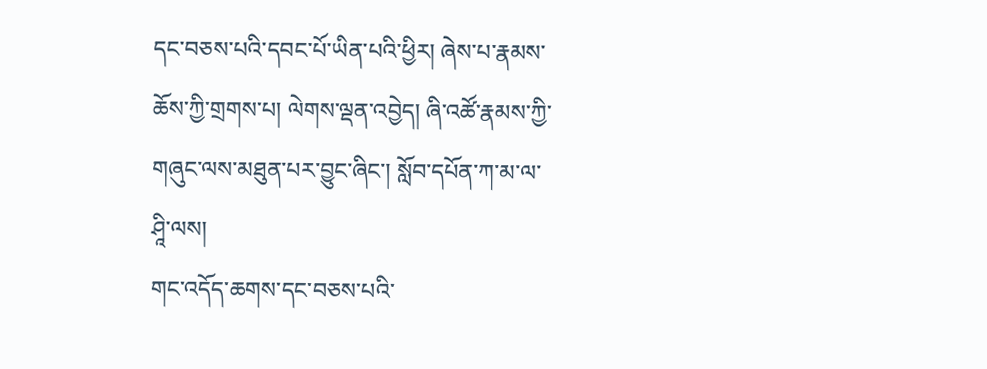དང་བཅས་པའི་དབང་པོ་ཡིན་པའི་ཕྱིར། ཞེས་པ་རྣམས་ཆོས་ཀྱི་གྲགས་པ། ལེགས་ལྡན་འབྱེད། ཞི་འཚོ་རྣམས་ཀྱི་གཞུང་ལས་མཐུན་པར་བྱུང་ཞིང་། སློབ་དཔོན་ཀ་མ་ལ་ཤཱི་ལས།
གང་འདོད་ཆགས་དང་བཅས་པའི་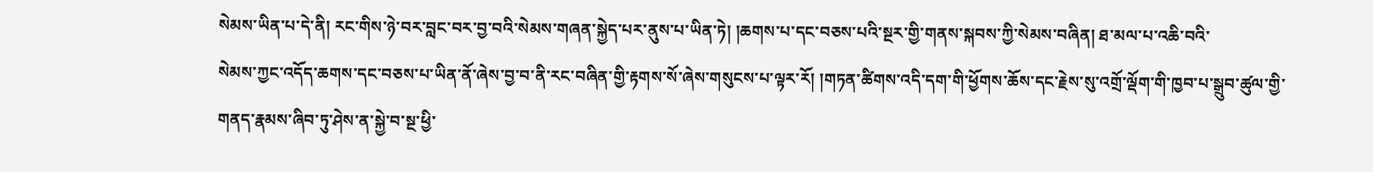སེམས་ཡིན་པ་དེ་ནི། རང་གིས་ཉེ་བར་བླང་བར་བྱ་བའི་སེམས་གཞན་སྐྱེད་པར་ནུས་པ་ཡིན་ཏེ། །ཆགས་པ་དང་བཅས་པའི་སྔར་གྱི་གནས་སྐབས་ཀྱི་སེམས་བཞིན། ཐ་མལ་པ་འཆི་བའི་
སེམས་ཀྱང་འདོད་ཆགས་དང་བཅས་པ་ཡིན་ནོ་ཞེས་བྱ་བ་ནི་རང་བཞིན་གྱི་རྟགས་སོ་ཞེས་གསུངས་པ་ལྟར་རོ། །གཏན་ཚིགས་འདི་དག་གི་ཕྱོགས་ཆོས་དང་རྗེས་སུ་འགྲོ་ལྡོག་གི་ཁྱབ་པ་སྒྲུབ་ཚུལ་གྱི་གནད་རྣམས་ཞིབ་ཏུ་ཤེས་ན་སྐྱེ་བ་སྔ་ཕྱི་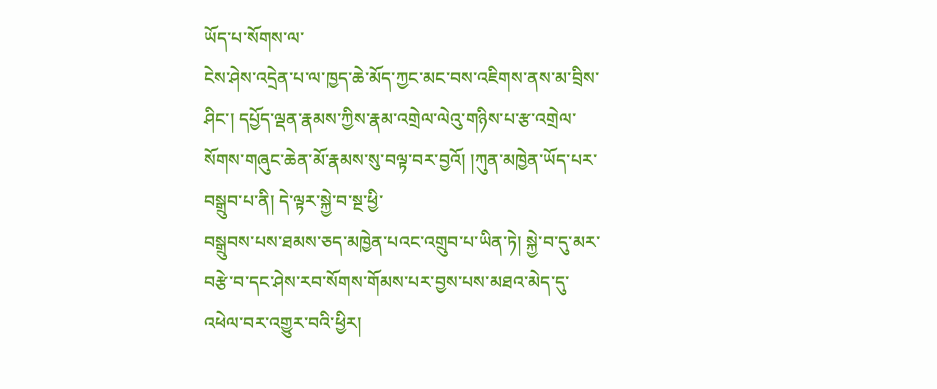ཡོད་པ་སོགས་ལ་
ངེས་ཤེས་འདྲེན་པ་ལ་ཁྱད་ཆེ་མོད་ཀྱང་མང་བས་འཇིགས་ནས་མ་བྲིས་ཤིང་། དཔྱོད་ལྡན་རྣམས་ཀྱིས་རྣམ་འགྲེལ་ལེའུ་གཉིས་པ་རྩ་འགྲེལ་སོགས་གཞུང་ཆེན་མོ་རྣམས་སུ་བལྟ་བར་བྱའོ། །ཀུན་མཁྱེན་ཡོད་པར་བསྒྲུབ་པ་ནི། དེ་ལྟར་སྐྱེ་བ་སྔ་ཕྱི་
བསྒྲུབས་པས་ཐམས་ཅད་མཁྱེན་པའང་འགྲུབ་པ་ཡིན་ཏེ། སྐྱེ་བ་དུ་མར་བརྩེ་བ་དང་ཤེས་རབ་སོགས་གོམས་པར་བྱས་པས་མཐའ་མེད་དུ་འཕེལ་བར་འགྱུར་བའི་ཕྱིར།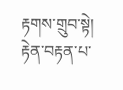རྟགས་གྲུབ་སྟེ། རྟེན་བརྟན་པ་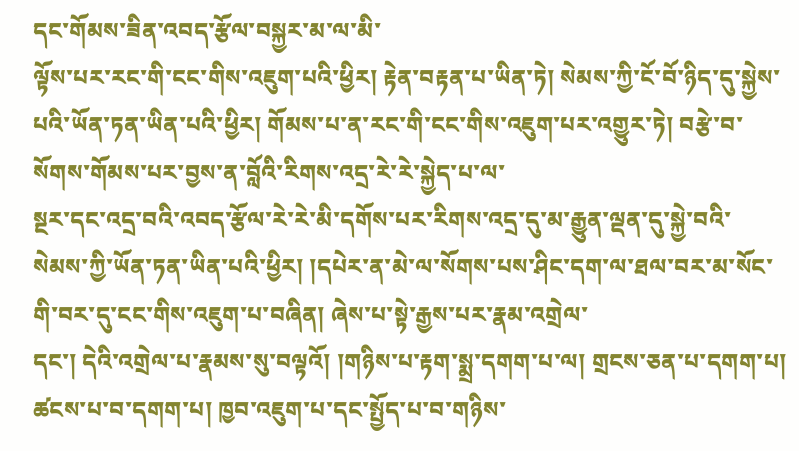དང་གོམས་ཟིན་འབད་རྩོལ་བསྐྱར་མ་ལ་མི་
ལྟོས་པར་རང་གི་ངང་གིས་འཇུག་པའི་ཕྱིར། རྟེན་བརྟན་པ་ཡིན་ཏེ། སེམས་ཀྱི་ངོ་བོ་ཉིད་དུ་སྐྱེས་པའི་ཡོན་ཏན་ཡིན་པའི་ཕྱིར། གོམས་པ་ན་རང་གི་ངང་གིས་འཇུག་པར་འགྱུར་ཏེ། བརྩེ་བ་སོགས་གོམས་པར་བྱས་ན་བློའི་རིགས་འདྲ་རེ་རེ་སྐྱེད་པ་ལ་
སྔར་དང་འདྲ་བའི་འབད་རྩོལ་རེ་རེ་མི་དགོས་པར་རིགས་འདྲ་དུ་མ་རྒྱུན་ལྡན་དུ་སྐྱེ་བའི་སེམས་ཀྱི་ཡོན་ཏན་ཡིན་པའི་ཕྱིར། །དཔེར་ན་མེ་ལ་སོགས་པས་ཤིང་དག་ལ་ཐལ་བར་མ་སོང་གི་བར་དུ་ངང་གིས་འཇུག་པ་བཞིན། ཞེས་པ་སྟེ་རྒྱས་པར་རྣམ་འགྲེལ་
དང་། དེའི་འགྲེལ་པ་རྣམས་སུ་བལྟའོ། །གཉིས་པ་རྟག་སྨྲ་དགག་པ་ལ། གྲངས་ཅན་པ་དགག་པ། ཚངས་པ་བ་དགག་པ། ཁྱབ་འཇུག་པ་དང་སྤྱོད་པ་བ་གཉིས་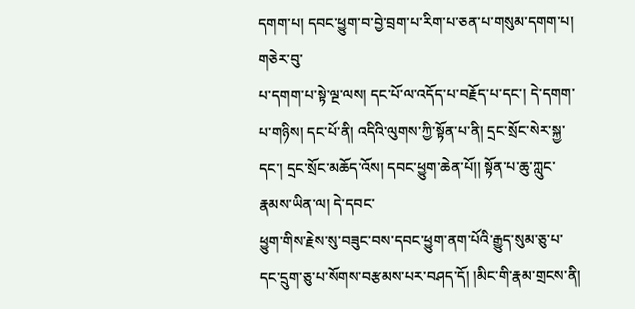དགག་པ། དབང་ཕྱུག་བ་བྱེ་བྲག་པ་རིག་པ་ཅན་པ་གསུམ་དགག་པ། གཅེར་བུ་
པ་དགག་པ་སྟེ་ལྔ་ལས། དང་པོ་ལ་འདོད་པ་བརྗོད་པ་དང་། དེ་དགག་པ་གཉིས། དང་པོ་ནི། འདིའི་ལུགས་ཀྱི་སྟོན་པ་ནི། དྲང་སྲོང་སེར་སྐྱ་དང་། དྲང་སྲོང་མཆོད་འོས། དབང་ཕྱུག་ཆེན་པོ།། སྟོན་པ་ཆུ་ཀླུང་རྣམས་ཡིན་ལ། དེ་དབང་
ཕྱུག་གིས་རྗེས་སུ་བཟུང་བས་དབང་ཕྱུག་ནག་པོའི་རྒྱུད་སུམ་ཅུ་པ་དང་དྲུག་ཅུ་པ་སོགས་བརྩམས་པར་བཤད་དོ། །མིང་གི་རྣམ་གྲངས་ནི།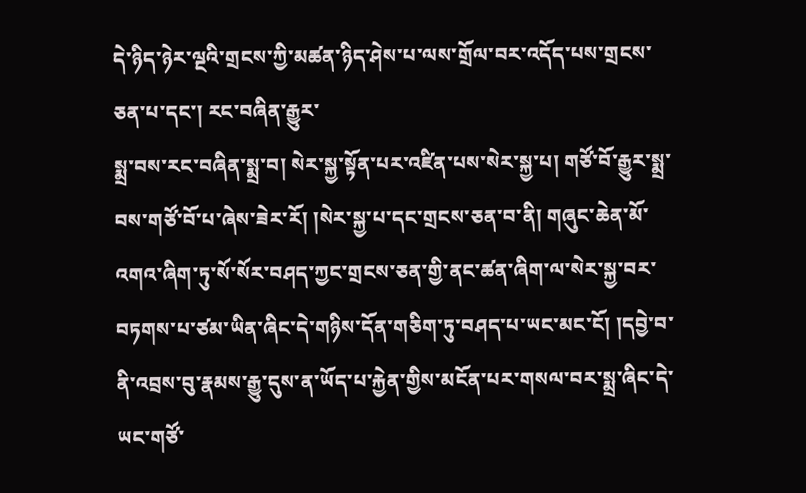དེ་ཉིད་ཉེར་ལྔའི་གྲངས་ཀྱི་མཚན་ཉིད་ཤེས་པ་ལས་གྲོལ་བར་འདོད་པས་གྲངས་ཅན་པ་དང་། རང་བཞིན་རྒྱུར་
སྨྲ་བས་རང་བཞིན་སྨྲ་བ། སེར་སྐྱ་སྟོན་པར་འཛིན་པས་སེར་སྐྱ་པ། གཙོ་བོ་རྒྱུར་སྨྲ་བས་གཙོ་བོ་པ་ཞེས་ཟེར་རོ། །སེར་སྐྱ་པ་དང་གྲངས་ཅན་བ་ནི། གཞུང་ཆེན་མོ་འགའ་ཞིག་ཏུ་སོ་སོར་བཤད་ཀྱང་གྲངས་ཅན་གྱི་ནང་ཚན་ཞིག་ལ་སེར་སྐྱ་བར་
བཏགས་པ་ཙམ་ཡིན་ཞིང་དེ་གཉིས་དོན་གཅིག་ཏུ་བཤད་པ་ཡང་མང་ངོ། །དབྱེ་བ་ནི་འབྲས་བུ་རྣམས་རྒྱུ་དུས་ན་ཡོད་པ་རྐྱེན་གྱིས་མངོན་པར་གསལ་བར་སྨྲ་ཞིང་དེ་ཡང་གཙོ་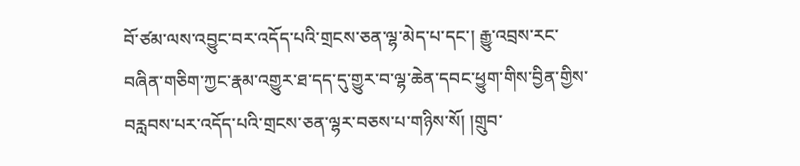བོ་ཙམ་ལས་འབྱུང་བར་འདོད་པའི་གྲངས་ཅན་ལྷ་མེད་པ་དང་། རྒྱུ་འབྲས་རང་
བཞིན་གཅིག་ཀྱང་རྣམ་འགྱུར་ཐ་དད་དུ་གྱུར་བ་ལྷ་ཆེན་དབང་ཕྱུག་གིས་བྱིན་གྱིས་བརླབས་པར་འདོད་པའི་གྲངས་ཅན་ལྷར་བཅས་པ་གཉིས་སོ། །གྲུབ་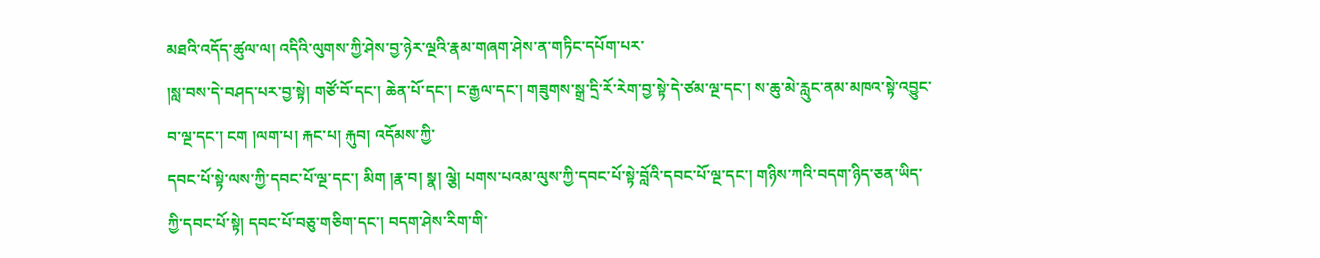མཐའི་འདོད་ཚུལ་ལ། འདིའི་ལུགས་ཀྱི་ཤེས་བྱ་ཉེར་ལྔའི་རྣམ་གཞག་ཤེས་ན་གཏིང་དཔོག་པར་
།སླ་བས་དེ་བཤད་པར་བྱ་སྟེ། གཙོ་བོ་དང་། ཆེན་པོ་དང་། ང་རྒྱལ་དང་། གཟུགས་སྒྲ་དྲི་རོ་རེག་བྱ་སྟེ་དེ་ཙམ་ལྔ་དང་། ས་ཆུ་མེ་རླུང་ནམ་མཁའ་སྟེ་འབྱུང་བ་ལྔ་དང་། ངག །ལག་པ། རྐང་པ། རྐུབ། འདོམས་ཀྱི་
དབང་པོ་སྟེ་ལས་ཀྱི་དབང་པོ་ལྔ་དང་། མིག །རྣ་བ། སྣ། ལྕེ། པགས་པའམ་ལུས་ཀྱི་དབང་པོ་སྟེ་བློའི་དབང་པོ་ལྔ་དང་། གཉིས་ཀའི་བདག་ཉིད་ཅན་ཡིད་ཀྱི་དབང་པོ་སྟེ། དབང་པོ་བཅུ་གཅིག་དང་། བདག་ཤེས་རིག་གི་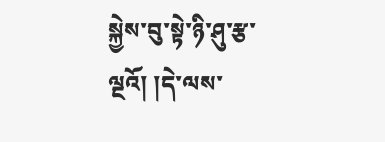སྐྱེས་བུ་སྟེ་ཉི་ཤུ་རྩ་
ལྔའོ། །དེ་ལས་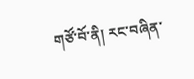གཙོ་བོ་ནི། རང་བཞིན་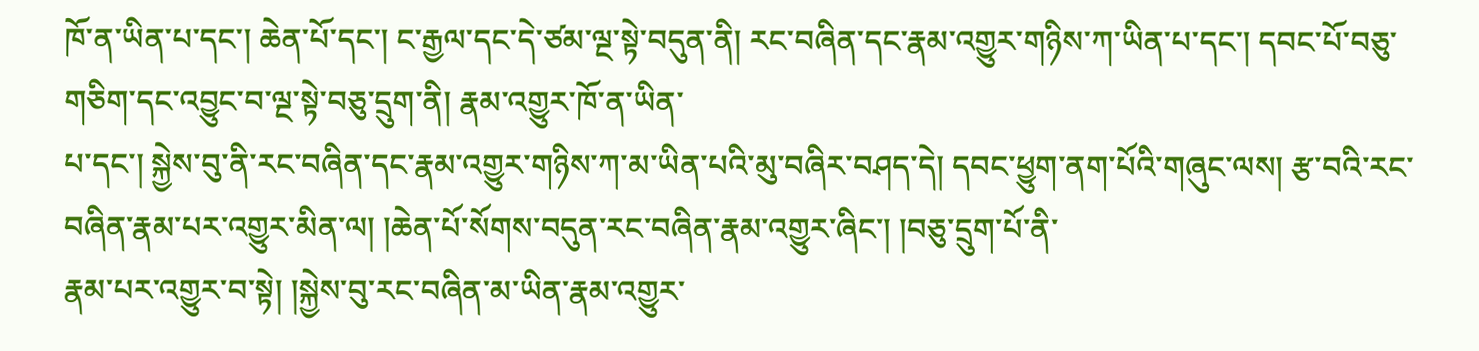ཁོ་ན་ཡིན་པ་དང་། ཆེན་པོ་དང་། ང་རྒྱལ་དང་དེ་ཙམ་ལྔ་སྟེ་བདུན་ནི། རང་བཞིན་དང་རྣམ་འགྱུར་གཉིས་ཀ་ཡིན་པ་དང་། དབང་པོ་བཅུ་གཅིག་དང་འབྱུང་བ་ལྔ་སྟེ་བཅུ་དྲུག་ནི། རྣམ་འགྱུར་ཁོ་ན་ཡིན་
པ་དང་། སྐྱེས་བུ་ནི་རང་བཞིན་དང་རྣམ་འགྱུར་གཉིས་ཀ་མ་ཡིན་པའི་མུ་བཞིར་བཤད་དེ། དབང་ཕྱུག་ནག་པོའི་གཞུང་ལས། རྩ་བའི་རང་བཞིན་རྣམ་པར་འགྱུར་མིན་ལ། །ཆེན་པོ་སོགས་བདུན་རང་བཞིན་རྣམ་འགྱུར་ཞིང་། །བཅུ་དྲུག་པོ་ནི་
རྣམ་པར་འགྱུར་བ་སྟེ། །སྐྱེས་བུ་རང་བཞིན་མ་ཡིན་རྣམ་འགྱུར་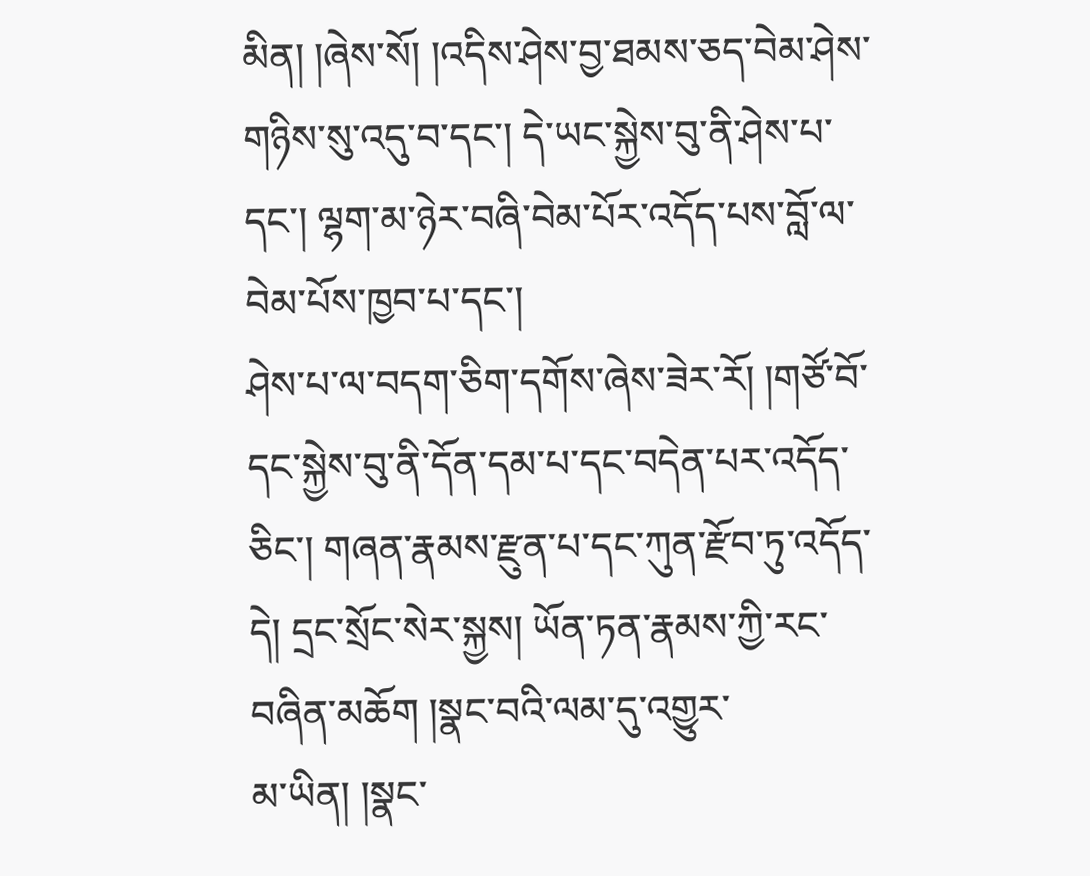མིན། །ཞེས་སོ། །འདིས་ཤེས་བྱ་ཐམས་ཅད་བེམ་ཤེས་གཉིས་སུ་འདུ་བ་དང་། དེ་ཡང་སྐྱེས་བུ་ནི་ཤེས་པ་དང་། ལྷག་མ་ཉེར་བཞི་བེམ་པོར་འདོད་པས་བློ་ལ་བེམ་པོས་ཁྱབ་པ་དང་།
ཤེས་པ་ལ་བདག་ཅིག་དགོས་ཞེས་ཟེར་རོ། །གཙོ་བོ་དང་སྐྱེས་བུ་ནི་དོན་དམ་པ་དང་བདེན་པར་འདོད་ཅིང་། གཞན་རྣམས་རྫུན་པ་དང་ཀུན་རྫོབ་ཏུ་འདོད་དེ། དྲང་སྲོང་སེར་སྐྱས། ཡོན་ཏན་རྣམས་ཀྱི་རང་བཞིན་མཆོག །སྣང་བའི་ལམ་དུ་འགྱུར་
མ་ཡིན། །སྣང་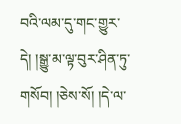བའི་ལམ་དུ་གང་གྱུར་དེ། །སྒྱུ་མ་ལྟ་བུར་ཤིན་ཏུ་གསོབ། །ཅེས་སོ། །དེ་ལ་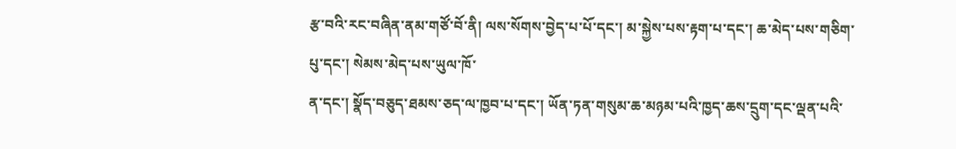རྩ་བའི་རང་བཞིན་ནམ་གཙོ་བོ་ནི། ལས་སོགས་བྱེད་པ་པོ་དང་། མ་སྐྱེས་པས་རྟག་པ་དང་། ཆ་མེད་པས་གཅིག་པུ་དང་། སེམས་མེད་པས་ཡུལ་ཁོ་
ན་དང་། སྣོད་བཅུད་ཐམས་ཅད་ལ་ཁྱབ་པ་དང་། ཡོན་ཏན་གསུམ་ཆ་མཉམ་པའི་ཁྱད་ཆས་དྲུག་དང་ལྡན་པའི་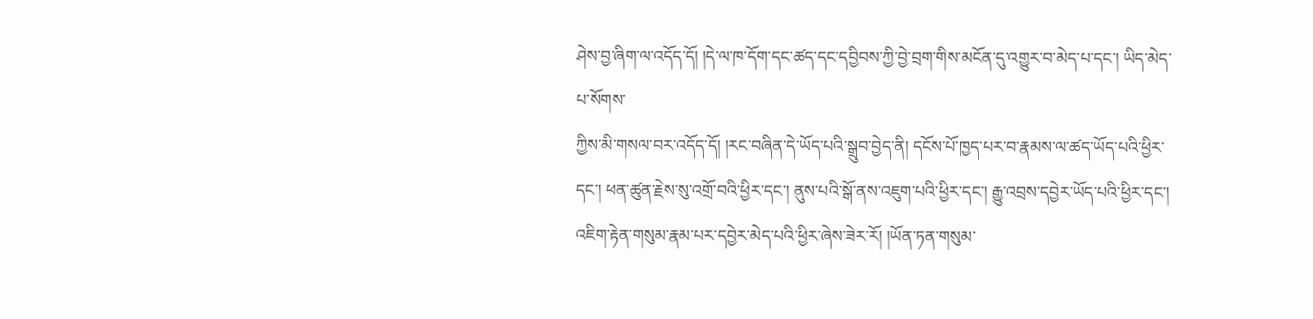ཤེས་བྱ་ཞིག་ལ་འདོད་དོ། །དེ་ལ་ཁ་དོག་དང་ཚད་དང་དབྱིབས་ཀྱི་བྱེ་བྲག་གིས་མངོན་དུ་འགྱུར་བ་མེད་པ་དང་། ཡིད་མེད་པ་སོགས་
ཀྱིས་མི་གསལ་བར་འདོད་དོ། །རང་བཞིན་དེ་ཡོད་པའི་སྒྲུབ་བྱེད་ནི། དངོས་པོ་ཁྱད་པར་བ་རྣམས་ལ་ཚད་ཡོད་པའི་ཕྱིར་དང་། ཕན་ཚུན་རྗེས་སུ་འགྲོ་བའི་ཕྱིར་དང་། ནུས་པའི་སྒོ་ནས་འཇུག་པའི་ཕྱིར་དང་། རྒྱུ་འབྲས་དབྱེར་ཡོད་པའི་ཕྱིར་དང་།
འཇིག་རྟེན་གསུམ་རྣམ་པར་དབྱེར་མེད་པའི་ཕྱིར་ཞེས་ཟེར་རོ། །ཡོན་ཏན་གསུམ་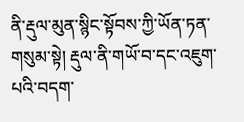ནི་རྡུལ་མུན་སྙིང་སྟོབས་ཀྱི་ཡོན་ཏན་གསུམ་སྟེ། རྡུལ་ནི་གཡོ་བ་དང་འཇུག་པའི་བདག་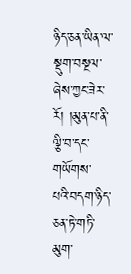ཉིད་ཅན་ཡིན་ལ་སྡུག་བསྔལ་ཞེས་ཀྱང་ཟེར་རོ། །མུན་པ་ནི་ལྕི་བ་དང་གཡོགས་
པའི་བདག་ཉིད་ཅན་ཏེ་གཏི་མུག་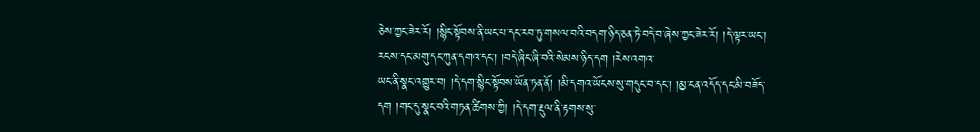ཅེས་ཀྱང་ཟེར་རོ། །སྙིང་སྟོབས་ནི་ཡང་པ་དང་རབ་ཏུ་གསལ་བའི་བདག་ཉིད་ཅན་ཏེ་བདེ་བ་ཞེས་ཀྱང་ཟེར་རོ། །དེ་ལྟར་ཡང་། རངས་དང་མགུ་དང་ཀུན་དགའ་དང་། །བདེ་ཞིང་ཞི་བའི་སེམས་ཉིད་དག །རེས་འགའ་
ཡང་ནི་སྣང་འགྱུར་བ། །དེ་དག་སྙིང་སྟོབས་ཡོན་ཏན་ནོ། །མི་དགའ་ཡོངས་སུ་གདུང་བ་དང་། །མྱ་ངན་འདོད་དང་མི་བཟོད་དག །གང་དུ་སྣང་བའི་གཏན་ཚིགས་ཀྱི། །དེ་དག་རྡུལ་ནི་རྟགས་སུ་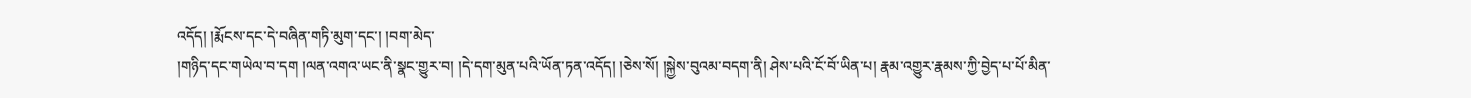འདོད། །རྨོངས་དང་དེ་བཞིན་གཏི་མུག་དང་། །བག་མེད་
།གཉིད་དང་གཡེལ་བ་དག །ལན་འགའ་ཡང་ནི་སྣང་གྱུར་བ། །དེ་དག་མུན་པའི་ཡོན་ཏན་འདོད། །ཅེས་སོ། །སྐྱེས་བུའམ་བདག་ནི། ཤེས་པའི་ངོ་བོ་ཡིན་པ། རྣམ་འགྱུར་རྣམས་ཀྱི་བྱེད་པ་པོ་མིན་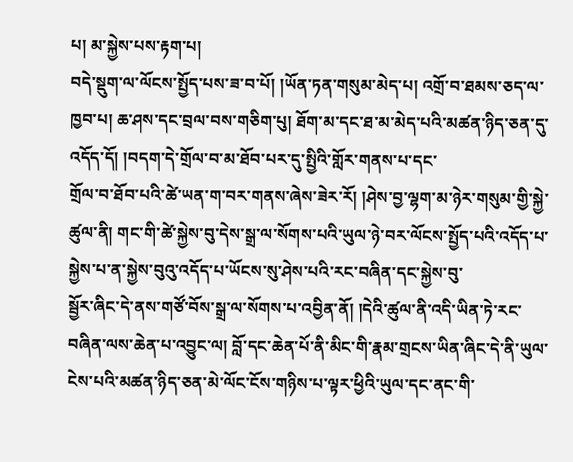པ། མ་སྐྱེས་པས་རྟག་པ།
བདེ་སྡུག་ལ་ལོངས་སྤྱོད་པས་ཟ་བ་པོ། །ཡོན་ཏན་གསུམ་མེད་པ། འགྲོ་བ་ཐམས་ཅད་ལ་ཁྱབ་པ། ཆ་ཤས་དང་བྲལ་བས་གཅིག་པུ། ཐོག་མ་དང་ཐ་མ་མེད་པའི་མཚན་ཉིད་ཅན་དུ་འདོད་དོ། །བདག་དེ་གྲོལ་བ་མ་ཐོབ་པར་དུ་སྤྱིའི་གློར་གནས་པ་དང་
གྲོལ་བ་ཐོབ་པའི་ཚེ་ཡན་ག་བར་གནས་ཞེས་ཟེར་རོ། །ཤེས་བྱ་ལྷག་མ་ཉེར་གསུམ་གྱི་སྐྱེ་ཚུལ་ནི། གང་གི་ཚེ་སྐྱེས་བུ་དེས་སྒྲ་ལ་སོགས་པའི་ཡུལ་ཉེ་བར་ལོངས་སྤྱོད་པའི་འདོད་པ་སྐྱེས་པ་ན་སྐྱེས་བུའུ་འདོད་པ་ཡོངས་སུ་ཤེས་པའི་རང་བཞིན་དང་སྐྱེས་བུ་
སྦྱོར་ཞིང་དེ་ནས་གཙོ་བོས་སྒྲ་ལ་སོགས་པ་འབྱིན་ནོ། །དེའི་ཚུལ་ནི་འདི་ཡིན་ཏེ་རང་བཞིན་ལས་ཆེན་པ་འབྱུང་ལ། བློ་དང་ཆེན་པོ་ནི་མིང་གི་རྣམ་གྲངས་ཡིན་ཞིང་དེ་ནི་ཡུལ་ངེས་པའི་མཚན་ཉིད་ཅན་མེ་ལོང་ངོས་གཉིས་པ་ལྟར་ཕྱིའི་ཡུལ་དང་ནང་གི་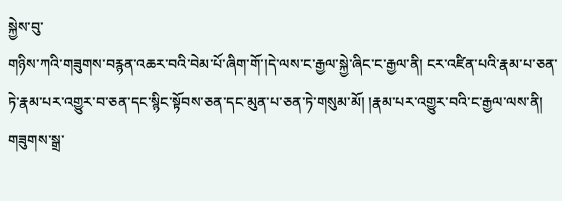སྐྱེས་བུ་
གཉིས་ཀའི་གཟུགས་བརྙན་འཆར་བའི་བེམ་པོ་ཞིག་གོ་།དེ་ལས་ང་རྒྱལ་སྐྱེ་ཞིང་ང་རྒྱལ་ནི། ངར་འཛིན་པའི་རྣམ་པ་ཅན་ཏེ་རྣམ་པར་འགྱུར་བ་ཅན་དང་སྙིང་སྟོབས་ཅན་དང་མུན་པ་ཅན་ཏེ་གསུམ་མོ། །རྣམ་པར་འགྱུར་བའི་ང་རྒྱལ་ལས་ནི། གཟུགས་སྒྲ་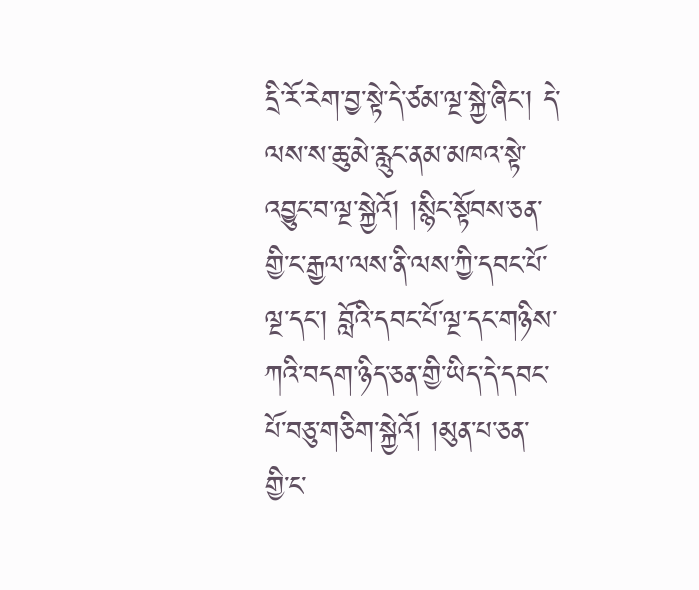དྲི་རོ་རེག་བྱ་སྟེ་དེ་ཙམ་ལྔ་སྐྱེ་ཞིང་། དེ་ལས་ས་ཆུ་མེ་རླུང་ནམ་མཁའ་སྟེ་འབྱུང་བ་ལྔ་སྐྱེའོ། །སྙིང་སྟོབས་ཅན་གྱི་ང་རྒྱལ་ལས་ནི་ལས་ཀྱི་དབང་པོ་ལྔ་དང་། བློའི་དབང་པོ་ལྔ་དང་གཉིས་ཀའི་བདག་ཉིད་ཅན་གྱི་ཡིད་དེ་དབང་པོ་བཅུ་གཅིག་སྐྱེའོ། །མུན་པ་ཅན་
གྱི་ང་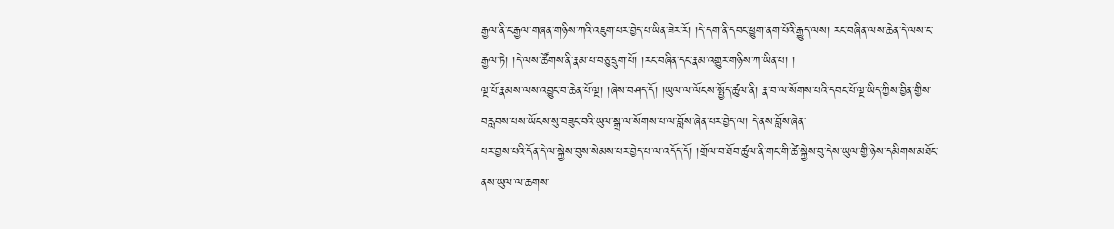རྒྱལ་ནི་ང་རྒྱལ་གཞན་གཉིས་ཀའི་འཇུག་པར་བྱེད་པ་ཡིན་ཟེར་རོ། །དེ་དག་ནི་དབང་ཕྱུག་ནག་པོའི་རྒྱུད་ལས། རང་བཞིན་ལས་ཆེན་དེ་ལས་ང་རྒྱལ་ཏེ། །དེ་ལས་ཚོགས་ནི་རྣམ་པ་བཅུ་དྲུག་པོ། །རང་བཞིན་དང་རྣམ་འགྱུར་གཉིས་ཀ་ཡིན་པ། །
ལྔ་པོ་རྣམས་ལས་འབྱུང་བ་ཆེན་པོ་ལྔ། །ཞེས་བཤད་དོ། །ཡུལ་ལ་ལོངས་སྤྱོད་ཚུལ་ནི། རྣ་བ་ལ་སོགས་པའི་དབང་པོ་ལྔ་ཡིད་ཀྱིས་བྱིན་གྱིས་བརླབས་པས་ཡོངས་སུ་བཟུང་བའི་ཡུལ་སྒྲ་ལ་སོགས་པ་ལ་བློས་ཞེན་པར་བྱེད་ལ། དེ་ནས་བློས་ཞེན་
པར་བྱས་པའི་དོན་དེ་ལ་སྐྱེས་བུས་སེམས་པར་བྱེད་པ་ལ་འདོད་དོ། །གྲོལ་བ་ཐོབ་ཚུལ་ནི་གང་གི་ཚེ་སྐྱེས་བུ་དེས་ཡུལ་གྱི་ཉེས་དམིགས་མཐོང་ནས་ཡུལ་ལ་ཆགས་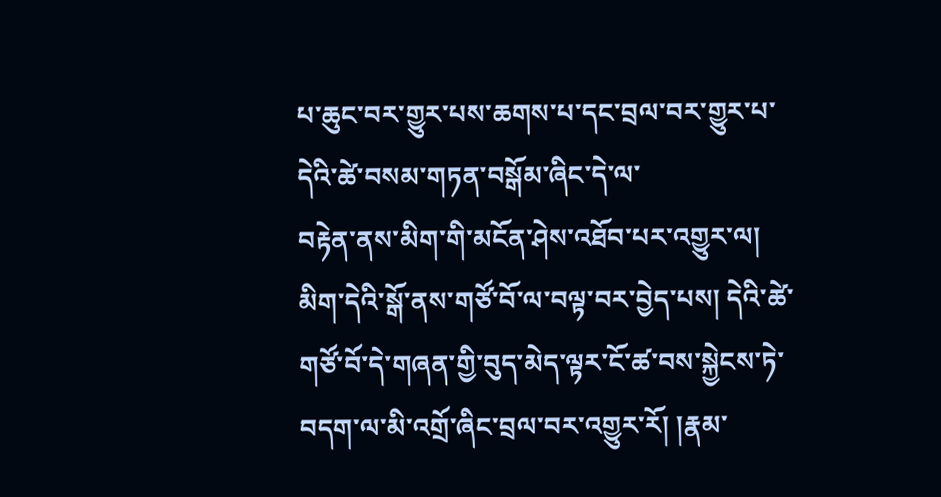པ་ཆུང་བར་གྱུར་པས་ཆགས་པ་དང་བྲལ་བར་གྱུར་པ་དེའི་ཚེ་བསམ་གཏན་བསྒོམ་ཞིང་དེ་ལ་
བརྟེན་ནས་མིག་གི་མངོན་ཤེས་འཐོབ་པར་འགྱུར་ལ། མིག་དེའི་སྒོ་ནས་གཙོ་བོ་ལ་བལྟ་བར་བྱེད་པས། དེའི་ཚེ་གཙོ་བོ་དེ་གཞན་གྱི་བུད་མེད་ལྟར་ངོ་ཚ་བས་སྐྱེངས་ཏེ་བདག་ལ་མི་འགྲོ་ཞིང་བྲལ་བར་འགྱུར་རོ། །རྣམ་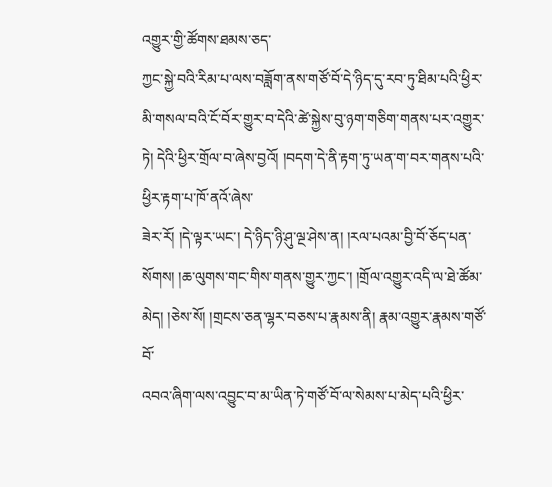འགྱུར་གྱི་ཚོགས་ཐམས་ཅད་
ཀྱང་སྐྱེ་བའི་རིམ་པ་ལས་བཟློག་ནས་གཙོ་བོ་དེ་ཉིད་དུ་རབ་ཏུ་ཐིམ་པའི་ཕྱིར་མི་གསལ་བའི་ངོ་བོར་གྱུར་བ་དེའི་ཚེ་སྐྱེས་བུ་ཉག་གཅིག་གནས་པར་འགྱུར་ཏེ། དེའི་ཕྱིར་གྲོལ་བ་ཞེས་བྱའོ། །བདག་དེ་ནི་རྟག་ཏུ་ཡན་ག་བར་གནས་པའི་ཕྱིར་རྟག་པ་ཁོ་ནའོ་ཞེས་
ཟེར་རོ། །དེ་ལྟར་ཡང་། དེ་ཉིད་ཉི་ཤུ་ལྔ་ཤེས་ན། །རལ་པའམ་བྱི་བོ་ཅོད་པན་སོགས། །ཆ་ལུགས་གང་གིས་གནས་གྱུར་ཀྱང་། །གྲོལ་འགྱུར་འདི་ལ་ཐེ་ཚོམ་མེད། །ཅེས་སོ། །གྲངས་ཅན་ལྷར་བཅས་པ་རྣམས་ནི། རྣམ་འགྱུར་རྣམས་གཙོ་བོ་
འབའ་ཞིག་ལས་འབྱུང་བ་མ་ཡིན་ཏེ་གཙོ་བོ་ལ་སེམས་པ་མེད་པའི་ཕྱིར་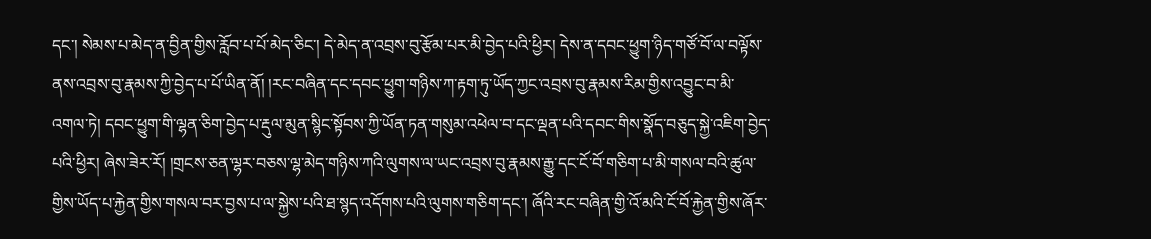དང་། སེམས་པ་མེད་ན་བྱིན་གྱིས་རློབ་པ་པོ་མེད་ཅིང་། དེ་མེད་ན་འབྲས་བུ་རྩོམ་པར་མི་བྱེད་པའི་ཕྱིར། དེས་ན་དབང་ཕྱུག་ཉིད་གཙོ་བོ་ལ་བལྟོས་ནས་འབྲས་བུ་རྣམས་ཀྱི་བྱེད་པ་པོ་ཡིན་ནོ། །རང་བཞིན་དང་དབང་ཕྱུག་གཉིས་ཀ་རྟག་ཏུ་ཡོད་ཀྱང་འབྲས་བུ་རྣམས་རིམ་གྱིས་འབྱུང་བ་མི་འགལ་ཏེ། དབང་ཕྱུག་གི་ལྷན་ཅིག་བྱེད་པ་རྡུལ་མུན་སྙིང་སྟོབས་ཀྱི་ཡོན་ཏན་གསུམ་འཕེལ་བ་དང་ལྡན་པའི་དབང་གིས་སྣོད་བཅུད་སྐྱེ་འཇིག་བྱེད་པའི་ཕྱིར། ཞེས་ཟེར་རོ། །གྲངས་ཅན་ལྷར་བཅས་ལྷ་མེད་གཉིས་ཀའི་ལུགས་ལ་ཡང་འབྲས་བུ་རྣམས་རྒྱུ་དང་ངོ་བོ་གཅིག་པ་མི་གསལ་བའི་ཚུལ་གྱིས་ཡོད་པ་རྐྱེན་གྱིས་གསལ་བར་བྱས་པ་ལ་སྐྱེས་པའི་ཐ་སྙད་འདོགས་པའི་ལུགས་གཅིག་དང་། ཞོའི་རང་བཞིན་གྱི་འོ་མའི་ངོ་བོ་རྐྱེན་གྱིས་ཞོར་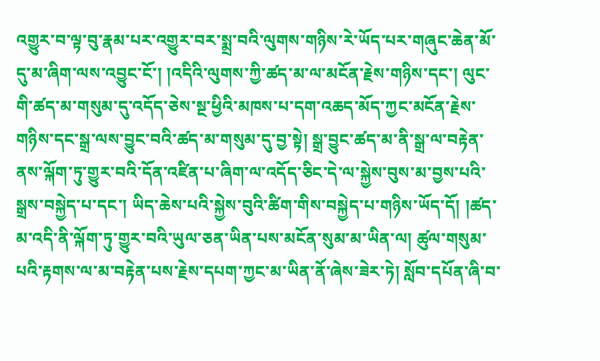འགྱུར་བ་ལྟ་བུ་རྣམ་པར་འགྱུར་བར་སྨྲ་བའི་ལུགས་གཉིས་རེ་ཡོད་པར་གཞུང་ཆེན་མོ་དུ་མ་ཞིག་ལས་འབྱུང་ངོ་། །འདིའི་ལུགས་ཀྱི་ཚད་མ་ལ་མངོན་རྗེས་གཉིས་དང་། ལུང་གི་ཚད་མ་གསུམ་དུ་འདོད་ཅེས་སྔ་ཕྱིའི་མཁས་པ་དག་འཆད་མོད་ཀྱང་མངོན་རྗེས་གཉིས་དང་སྒྲ་ལས་བྱུང་བའི་ཚད་མ་གསུམ་དུ་བྱ་སྟེ། སྒྲ་བྱུང་ཚད་མ་ནི་སྒྲ་ལ་བརྟེན་ནས་ལྐོག་ཏུ་གྱུར་བའི་དོན་འཛིན་པ་ཞིག་ལ་འདོད་ཅིང་དེ་ལ་སྐྱེས་བུས་མ་བྱས་པའི་སྒྲས་བསྐྱེད་པ་དང་། ཡིད་ཆེས་པའི་སྐྱེས་བུའི་ཚིག་གིས་བསྐྱེད་པ་གཉིས་ཡོད་དོ། །ཚད་མ་འདི་ནི་ལྐོག་ཏུ་གྱུར་བའི་ཡུལ་ཅན་ཡིན་པས་མངོན་སུམ་མ་ཡིན་ལ། ཚུལ་གསུམ་པའི་རྟགས་ལ་མ་བརྟེན་པས་རྗེས་དཔག་ཀྱང་མ་ཡིན་ནོ་ཞེས་ཟེར་ཏེ། སློབ་དཔོན་ཞི་བ་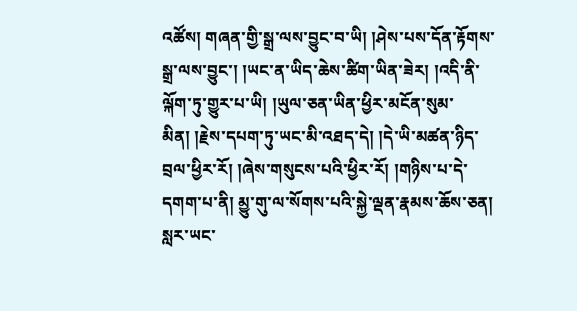འཚོས། གཞན་གྱི་སྒྲ་ལས་བྱུང་བ་ཡི། །ཤེས་པས་དོན་རྟོགས་སྒྲ་ལས་བྱུང་། །ཡང་ན་ཡིད་ཆེས་ཚིག་ཡིན་ཟེར། །འདི་ནི་ལྐོག་ཏུ་གྱུར་པ་ཡི། །ཡུལ་ཅན་ཡིན་ཕྱིར་མངོན་སུམ་མིན། །རྗེས་དཔག་ཏུ་ཡང་མི་འཐད་དེ། །དེ་ཡི་མཚན་ཉིད་བྲལ་ཕྱིར་རོ། །ཞེས་གསུངས་པའི་ཕྱིར་རོ། །གཉིས་པ་དེ་དགག་པ་ནི། མྱུ་གུ་ལ་སོགས་པའི་སྐྱེ་ལྡན་རྣམས་ཆོས་ཅན། སླར་ཡང་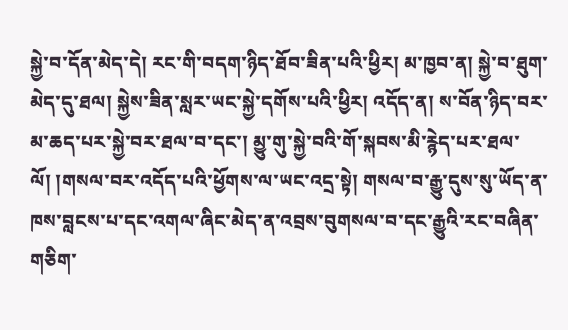སྐྱེ་བ་དོན་མེད་དེ། རང་གི་བདག་ཉིད་ཐོབ་ཟིན་པའི་ཕྱིར། མ་ཁྱབ་ན། སྐྱེ་བ་ཐུག་མེད་དུ་ཐལ། སྐྱེས་ཟིན་སླར་ཡང་སྐྱེ་དགོས་པའི་ཕྱིར། འདོད་ན། ས་བོན་ཉིད་བར་མ་ཆད་པར་སྐྱེ་བར་ཐལ་བ་དང་། མྱུ་གུ་སྐྱེ་བའི་གོ་སྐབས་མི་རྙེད་པར་ཐལ་ལོ། །གསལ་བར་འདོད་པའི་ཕྱོགས་ལ་ཡང་འདྲ་སྟེ། གསལ་བ་རྒྱུ་དུས་སུ་ཡོད་ན་ཁས་བླངས་པ་དང་འགལ་ཞིང་མེད་ན་འབྲས་བུགསལ་བ་དང་རྒྱུའི་རང་བཞིན་གཅིག་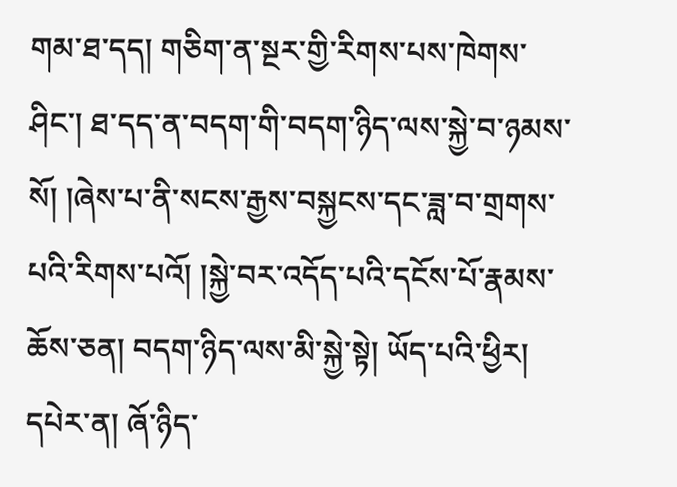གམ་ཐ་དད། གཅིག་ན་སྔར་གྱི་རིགས་པས་ཁེགས་ཤིང་། ཐ་དད་ན་བདག་གི་བདག་ཉིད་ལས་སྐྱེ་བ་ཉམས་སོ། །ཞེས་པ་ནི་སངས་རྒྱས་བསྐྱངས་དང་ཟླ་བ་གྲགས་པའི་རིགས་པའོ། །སྐྱེ་བར་འདོད་པའི་དངོས་པོ་རྣམས་ཆོས་ཅན། བདག་ཉིད་ལས་མི་སྐྱེ་སྟེ། ཡོད་པའི་ཕྱིར། དཔེར་ན། ཞོ་ཉིད་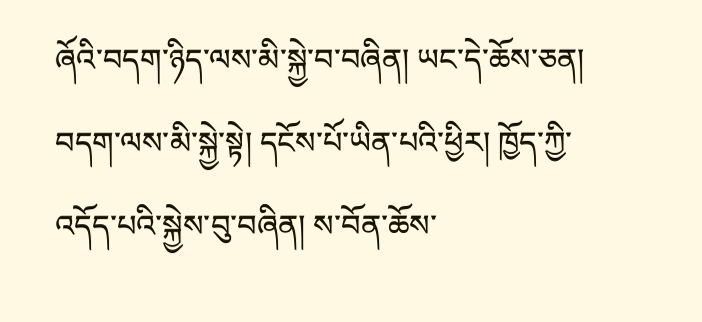ཞོའི་བདག་ཉིད་ལས་མི་སྐྱེ་བ་བཞིན། ཡང་དེ་ཆོས་ཅན། བདག་ལས་མི་སྐྱེ་སྟེ། དངོས་པོ་ཡིན་པའི་ཕྱིར། ཁྱོད་ཀྱི་འདོད་པའི་སྐྱེས་བུ་བཞིན། ས་བོན་ཆོས་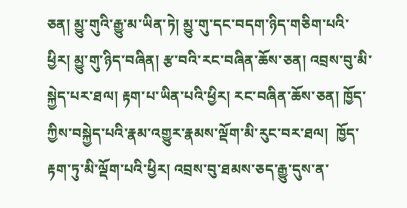ཅན། མྱུ་གུའི་རྒྱུ་མ་ཡིན་ཏེ། མྱུ་གུ་དང་བདག་ཉིད་གཅིག་པའི་ཕྱིར། མྱུ་གུ་ཉིད་བཞིན། རྩ་བའི་རང་བཞིན་ཆོས་ཅན། འབྲས་བུ་མི་སྐྱེད་པར་ཐལ། རྟག་པ་ཡིན་པའི་ཕྱིར། རང་བཞིན་ཆོས་ཅན། ཁྱོད་ཀྱིས་བསྐྱེད་པའི་རྣམ་འགྱུར་རྣམས་ལྡོག་མི་རུང་བར་ཐལ།  ཁྱོད་རྟག་ཏུ་མི་ལྡོག་པའི་ཕྱིར། འབྲས་བུ་ཐམས་ཅད་རྒྱུ་དུས་ན་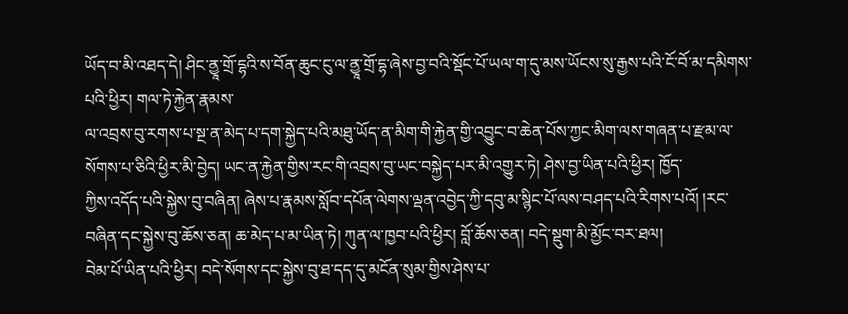ཡོད་བ་མི་འཐད་དེ། ཤིང་ནྱཱ་གྲོ་དྷའི་ས་བོན་ཆུང་ངུ་ལ་ནྱཱ་གྲོ་དྷ་ཞེས་བྱ་བའི་སྡོང་པོ་ཡལ་ག་དུ་མས་ཡོངས་སུ་རྒྱས་པའི་ངོ་བོ་མ་དམིགས་པའི་ཕྱིར། གལ་ཏེ་རྐྱེན་རྣམས་
ལ་འབྲས་བུ་རགས་པ་སྔ་ན་མེད་པ་དག་སྐྱེད་པའི་མཐུ་ཡོད་ན་མིག་གི་རྐྱེན་གྱི་འབྱུང་བ་ཆེན་པོས་ཀྱང་མིག་ལས་གཞན་པ་རྫམ་ལ་སོགས་པ་ཅིའི་ཕྱིར་མི་བྱེད། ཡང་ན་རྐྱེན་གྱིས་རང་གི་འབྲས་བུ་ཡང་བསྐྱེད་པར་མི་འགྱུར་ཏེ། ཤེས་བྱ་ཡིན་པའི་ཕྱིར། ཁྱོད་
ཀྱིས་འདོད་པའི་སྐྱེས་བུ་བཞིན། ཞེས་པ་རྣམས་སློབ་དཔོན་ལེགས་ལྡན་འབྱེད་ཀྱི་དབུ་མ་སྙིང་པོ་ལས་བཤད་པའི་རིགས་པའོ། །རང་བཞིན་དང་སྐྱེས་བུ་ཆོས་ཅན། ཆ་མེད་པ་མ་ཡིན་ཏེ། ཀུན་ལ་ཁྱབ་པའི་ཕྱིར། བློ་ཆོས་ཅན། བདེ་སྡུག་མི་མྱོང་བར་ཐལ།
བེམ་པོ་ཡིན་པའི་ཕྱིར། བདེ་སོགས་དང་སྐྱེས་བུ་ཐ་དད་དུ་མངོན་སུམ་གྱིས་ཤེས་པ་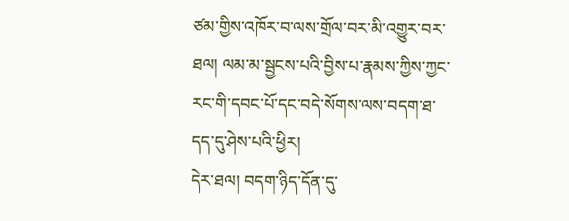ཙམ་གྱིས་འཁོར་བ་ལས་གྲོལ་བར་མི་འགྱུར་བར་ཐལ། ལམ་མ་སྦྱངས་པའི་བྱིས་པ་རྣམས་ཀྱིས་ཀྱང་རང་གི་དབང་པོ་དང་བདེ་སོགས་ལས་བདག་ཐ་དད་དུ་ཤེས་པའི་ཕྱིར།
དེར་ཐལ། བདག་ཉིད་དོན་དུ་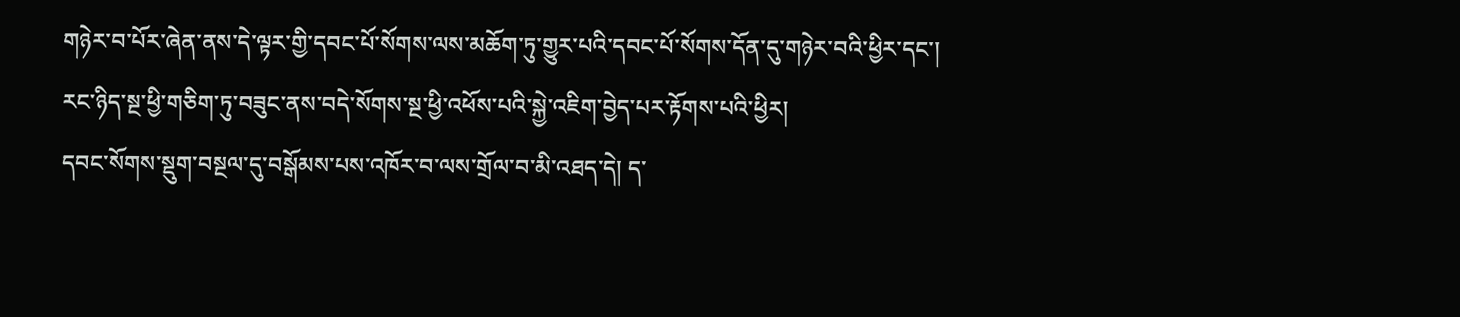གཉེར་བ་པོར་ཞེན་ནས་དེ་ལྟར་གྱི་དབང་པོ་སོགས་ལས་མཆོག་ཏུ་གྱུར་པའི་དབང་པོ་སོགས་དོན་དུ་གཉེར་བའི་ཕྱིར་དང་། རང་ཉིད་སྔ་ཕྱི་གཅིག་ཏུ་བཟུང་ནས་བདེ་སོགས་སྔ་ཕྱི་འཕོས་པའི་སྐྱེ་འཇིག་བྱེད་པར་རྟོགས་པའི་ཕྱིར།
དབང་སོགས་སྡུག་བསྔལ་དུ་བསྒོམས་པས་འཁོར་བ་ལས་གྲོལ་བ་མི་འཐད་དེ། ད་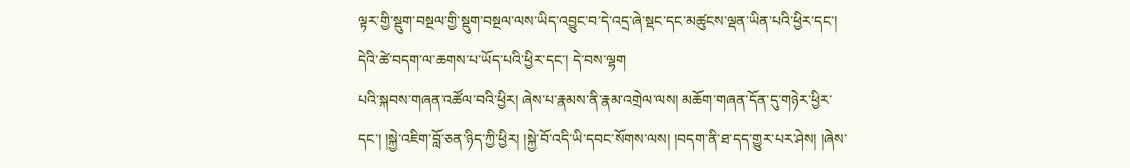ལྟར་གྱི་སྡུག་བསྔལ་གྱི་སྡུག་བསྔལ་ལས་ཡིད་འབྱུང་བ་དེ་འདྲ་ཞེ་སྡང་དང་མཚུངས་ལྡན་ཡིན་པའི་ཕྱིར་དང་། དེའི་ཚེ་བདག་ལ་ཆགས་པ་ཡོད་པའི་ཕྱིར་དང་། དེ་བས་ལྷག
པའི་སྐབས་གཞན་འཚོལ་བའི་ཕྱིར། ཞེས་པ་རྣམས་ནི་རྣམ་འགྲེལ་ལས། མཆོག་གཞན་དོན་དུ་གཉེར་ཕྱིར་དང་། །སྐྱེ་འཇིག་བློ་ཅན་ཉིད་ཀྱི་ཕྱིར། །སྐྱེ་བོ་འདི་ཡི་དབང་སོགས་ལས། །བདག་ནི་ཐ་དད་གྱུར་པར་ཤེས། །ཞེས་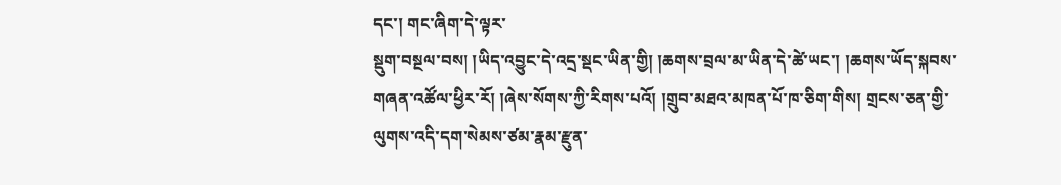དང་། གང་ཞིག་དེ་ལྟར་
སྡུག་བསྔལ་བས། །ཡིད་འབྱུང་དེ་འདྲ་སྡང་ཡིན་གྱི། །ཆགས་བྲལ་མ་ཡིན་དེ་ཚེ་ཡང་། །ཆགས་ཡོད་སྐབས་གཞན་འཚོལ་ཕྱིར་རོ། །ཞེས་སོགས་ཀྱི་རིགས་པའོ། །གྲུབ་མཐའ་མཁན་པོ་ཁ་ཅིག་གིས། གྲངས་ཅན་གྱི་ལུགས་འདི་དག་སེམས་ཙམ་རྣམ་རྫུན་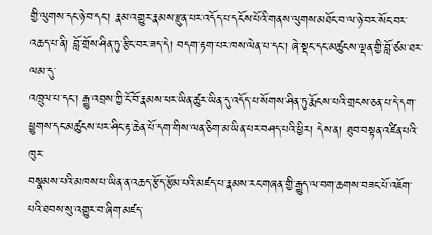གྱི་ལུགས་དང་ཉེ་བ་དང་། རྣམ་འགྱུར་རྣམས་རྫུན་པར་འདོད་པ་དངོས་པོའི་གནས་ལུགས་མཐོང་བ་ལ་ཉེ་བར་སོང་བར་འཆད་པ་ནི། བློ་གྲོས་ཤིན་ཏུ་རྩིང་བར་ཟད་དེ། བདག་རྟག་པར་ཁས་ལེན་པ་དང་། ཞེ་སྡང་དང་མཚུངས་ལྡན་གྱི་བློ་ཙམ་ཐར་ལམ་དུ་
འཁྲུལ་པ་དང་། རྒྱུ་འབྲས་ཀྱི་ངོ་བོ་རྣམས་ཕར་ཡིན་ཚུར་ཡིན་དུ་འདོད་པ་སོགས་ཤིན་ཏུ་རྨོངས་པའི་གྲངས་ཅན་པ་དེ་དག་ཕྱུགས་དང་མཚུངས་པར་ཤིང་རྟ་ཆེན་པོ་དག་གིས་ལན་ཅིག་མ་ཡིན་པར་བཤད་པའི་ཕྱིར། དེས་ན། ཐུབ་བསྟན་འཛིན་པའི་ཁུར་
བསྣམས་པའི་མཁས་པ་ཡིན་ན་འཆད་རྩོད་རྩོམ་པའི་མཛད་པ་རྣམས་རང་གཞན་གྱི་རྒྱུད་ལ་བག་ཆགས་བཟང་པོ་འཇོག་པའི་ཐབས་སུ་འགྱུར་བ་ཞིག་མཛད་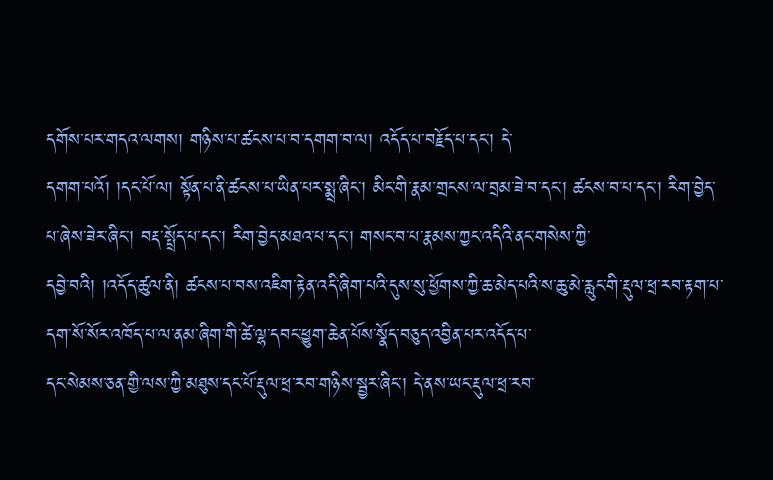དགོས་པར་གདའ་ལགས། གཉིས་པ་ཚངས་པ་བ་དགག་བ་ལ། འདོད་པ་བརྗོད་པ་དང་། དེ་
དགག་པའོ། །དང་པོ་ལ། སྟོན་པ་ནི་ཚངས་པ་ཡིན་པར་སྨྲ་ཞིང་། མིང་གི་རྣམ་གྲངས་ལ་བྲམ་ཟེ་བ་དང་། ཚངས་བ་པ་དང་། རིག་བྱེད་པ་ཞེས་ཟེར་ཞིང་། བརྡ་སྤྲོད་པ་དང་། རིག་བྱེད་མཐའ་པ་དང་། གསང་བ་པ་རྣམས་ཀྱང་འདིའི་ནང་གསེས་ཀྱི་
དབྱེ་བའི། །འདོད་ཚུལ་ནི། ཚངས་པ་བས་འཇིག་རྟེན་འདི་ཞིག་པའི་དུས་སུ་ཕྱོགས་ཀྱི་ཆ་མེད་པའི་ས་ཆུ་མེ་རླུང་གི་རྡུལ་ཕྲ་རབ་རྟག་པ་དག་སོ་སོར་འཁོད་པ་ལ་ནམ་ཞིག་གི་ཚེ་ལྷ་དབང་ཕྱུག་ཆེན་པོས་སྣོད་བཅུད་འབྱིན་པར་འདོད་པ་
དང་སེམས་ཅན་གྱི་ལས་ཀྱི་མཐུས་དང་པོ་རྡུལ་ཕྲ་རབ་གཉིས་སྦྱར་ཞིང་། དེ་ནས་ཡང་རྡུལ་ཕྲ་རབ་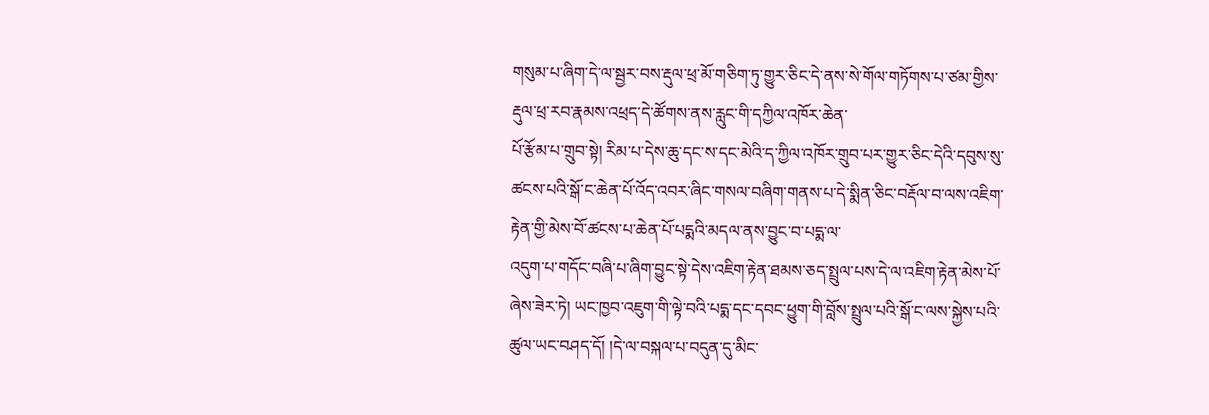གསུམ་པ་ཞིག་དེ་ལ་སྦྱར་བས་རྡུལ་ཕྲ་མོ་གཅིག་ཏུ་གྱུར་ཅིང་དེ་ནས་སེ་གོལ་གཏོགས་པ་ཙམ་གྱིས་རྡུལ་ཕྲ་རབ་རྣམས་འཕྲད་དེ་ཚོགས་ནས་རླུང་གི་དཀྱིལ་འཁོར་ཆེན་
པོ་རྩོམ་པ་གྲུབ་སྟེ། རིམ་པ་དེས་ཆུ་དང་ས་དང་མེའི་ད་ཀྱིལ་འཁོར་གྲུབ་པར་གྱུར་ཅིང་དེའི་དབུས་སུ་ཚངས་པའི་སྒོ་ང་ཆེན་པོ་འོད་འབར་ཞིང་གསལ་བཞིག་གནས་པ་དེ་སྨིན་ཅིང་བརྡོལ་བ་ལས་འཇིག་རྟེན་གྱི་མེས་བོ་ཚངས་པ་ཆེན་པོ་པདྨའི་མདལ་ནས་བྱུང་བ་པདྨ་ལ་
འདུག་པ་གདོང་བཞི་པ་ཞིག་བྱུང་སྟེ་དེས་འཇིག་རྟེན་ཐམས་ཅད་སྤྲུལ་པས་དེ་ལ་འཇིག་རྟེན་མེས་པོ་ཞེས་ཟེར་ཏེ། ཡང་ཁྱབ་འཇུག་གི་ལྟེ་བའི་པདྨ་དང་དབང་ཕྱུག་གི་བློས་སྤྲུལ་པའི་སྒོ་ང་ལས་སྐྱེས་པའི་ཚུལ་ཡང་བཤད་དོ། །དེ་ལ་བསྐལ་པ་བདུན་དུ་མིང་